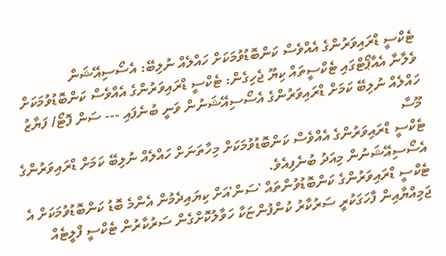ޓެކްސީ ޑްރައިވަރުންގެ އެއްވެސް ކަންބޮޑުވުމަކަށް ހައްލެއް ނުލިބޭ: އެސޯސިއޭޝަން
ވެލާނާ އެއާޕޯޓްގައި ޓެކްސީތައް ކިޔޫ ޖެހިގެން: ޓެކްސީ ޑްރައިވަރުންގެ އެއްވެސް ކަންބޮޑުވުމަކަށް ހައްލެއް ނުލިބޭ ކަމަށް ޑްރައިވަރުންގެ އެސޯސިއޭޝަނުން ވަނީ ބުނެފައި --- ސަން ފޮޓޯ/ ފަޔާޒު މޫސާ
ޓެކްސީ ޑްރައިވަރުންގެ އެއްވެސް ކަންބޮޑުވުމަކަށް މިހާތަނަށް ހައްލެއް ނުލިބޭ ކަމަށް ޑްރައިވަރުންގެ އެސޯސިއޭޝަނުން މިއަދު ބުނެފިއެވެ.
ޓެކްސީ ޑްރައިވަރުންގެ ކަންބޮޑުވުންތައް 'ސަން'އަށް ކިޔައިދެމުން އެންމެ ބޮޑު ކަންބޮޑުވުމަކަށް އެ ޖަމިއްޔާއިން ފާހަގަކުރީ ސަރުކާރު ކުންފުންޏަކާ ހަވާލުކޮށްގެން ސަރުކާރުން ޓެކްސީ ފްލީޓެއް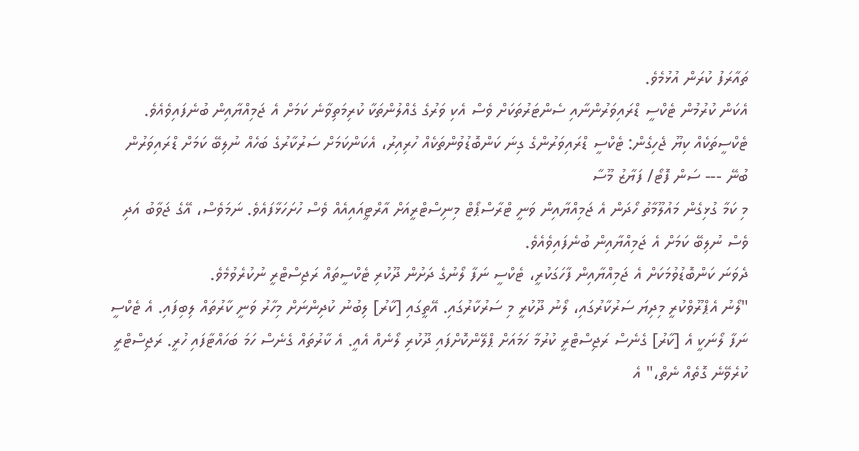ތައާރަފު ކުރަން އުޅުމެވެ.
އެކަން ކުރުމުން ޓެކްސީ ޑްރައިވަރުންނާއި ސެންޓަރުތަކަށް ވެސް އެކި ވަރުގެ ގެއްލުންތަކާ ކުރިމަތިވާނެ ކަމަށް އެ ޖަމިއްޔާއިން ބުނެފައިވެއެވެ.
ޓެކްސީތަކެއް ކިޔޫ ޖެހިގެން: ޓެކްސީ ޑްރައިވަރުންގެ ގިނަ ކަންބޮޑުވުންތަކެއް ހުރިއިރު، އެކަންކަމަށް ސަރުކާރުގެ ބަހެއް ނުލިބޭ ކަމަށް ޑްރައިވަރުން ބުނޭ --- ސަން ފޮޓޯ/ ފަޔާޒު މޫސާ
މި ކަމާ ގުޅިގެން މައުލޫމާތު ހޯދަން އެ ޖަމިއްޔާއިން ވަނީ ޓްރާސްޕޯޓް މިނިސްޓްރީއަށް އާރްޓީއައިއެއް ވެސް ހުށަހަޅާފައެވެ. ނަމަވެސް، އޭގެ ޖަވާބު އަދި ވެސް ނުލިބޭ ކަމަށް އެ ޖަމިއްޔާއިން ބުނެފައިވެއެވެ.
ދެވަނަ ކަންބޮޑުވުމަކަށް އެ ޖަމިއްޔާއިން ފާހަގަކުރީ، ޓެކްސީ ނަފާ ލޯނުގެ ދަށުން ދޫކުރި ޓެކްސީތައް ރަޖިސްޓްރީ ނުކުރެވުމެވެ.
"ލޯނު އެޕްރޫވްކުރީ މިދިޔަ ސަރުކާރުގައި، ލޯނު ދޫކުރީ މި ސަރުކާރުގައި. އޭތީގައި [ކާރު] ލިބުނު ކުދިންނަށް މިހާރު ވަނީ ކާރުތައް ލިބިފައި. އެ ޓެކްސީ ނަފާ ލޯނަކީ އެ [ކާރު] ގެނެސް ރަޖިސްޓްރީ ކުރުމާ ހަމައަށް ޕްލޭންކޮށްފައި ދޫކުރި ލޯނެއް އެއީ. އެ ކާރުތައް ގެނެސް ހަމަ ބަހައްޓާފައި ހުރީ. ރަޖިސްޓްރީ ކުރެވޭނެ ގޮތެއް ނެތް،" އެ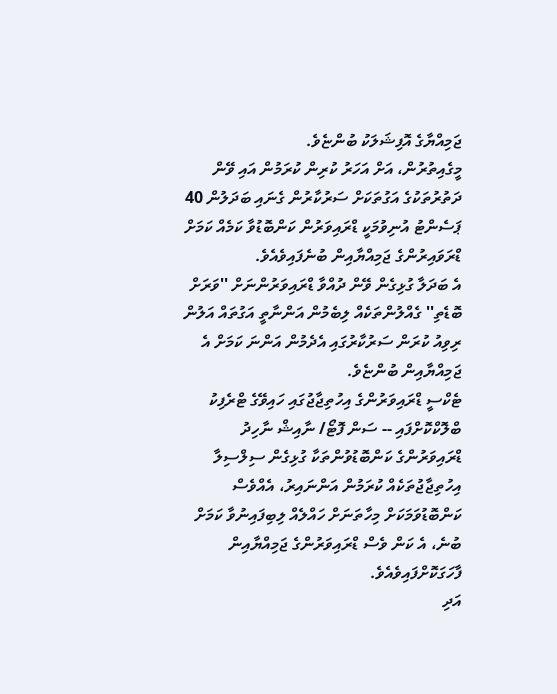ޖަމިއްޔާގެ އޮފިޝަލަކު ބުންޏެވެ.
މީގެއިތުރުން، އަށް އަހަރު ކުރިން ކުރަމުން އައި ވޭން ދަތުރުތަކުގެ އަގުތަކަށް ސަރުކާރުން ގެނައި ބަދަލުން 40 ޕަސެންޓު އުނިވުމަކީ ޑްރައިވަރުން ކަންބޮޑުވާ ކަމެއް ކަމަށް ޑްރަވައިރުންގެ ޖަމިއްޔާއިން ބުނެފައިވެއެވެ.
އެ ބަދަލާ ގުޅިގެން ވޭން ދުއްވާ ޑްރައިވަރުންނަށް ''ވަރަށް ބޮޑެތި'' ގެއްލުންތަކެއް ލިބެމުން އަންނާތީ އަގުތައް އަލުން ރިވިއު ކުރަން ސަރުކާރުގައި އެދެމުން އަންނަ ކަމަށް އެ ޖަމިއްޔާއިން ބުންޏެވެ.
ޓެކްސީ ޑްރައިވަރުންގެ އިހުތިޖާޖުގައި ހައިވޭގެ ޓްރެފިކު ބްލޮކްކޮށްފައި -- ސަން ފޮޓޯ/ ނާއިޝް ނާހިދު
ޑްރައިވަރުންގެ ކަންބޮޑުވުންތަކާ ގުޅިގެން ސިލްސިލާ އިހުތިޖާޖުތަކެއް ކުރަމުން އަންނައިރު، އެއްވެސް ކަންބޮޑުވަމަކަށް މިހާތަނަށް ހައްލެއް ލިބިފައިނުވާ ކަމަށް ބުނެ، އެ ކަން ވެސް ޑްރައިވަރުންގެ ޖަމިއްޔާއިން ފާހަގަކޮށްފައިވެއެވެ.
އަދި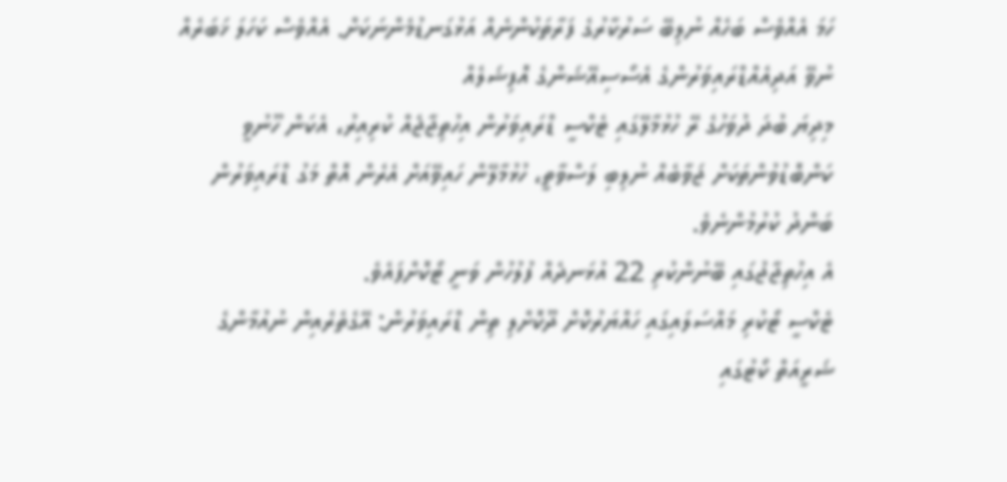ހަމަ އެއްވެސް ބަހެއް ނުލިބޭ ސަރުކާރުގެ ފަރާތަކުންނެއް އަޅުގަނޑުމެންނަކަށް. އެއްވެސް ކަހަލަ ޚަބަރެއް ނުވޭ އަދިއެއްޑްރައިވަރުންގެ އެސޯސިއޭޝަންގެ އޮފިޝަލެއް
މިދިޔަ ބުދަ ދުވަހުގެ ރޭ ހުޅުމާލޭގައި ޓެކްސީ ޑްރައިވަރުން އިހުތިޖާޖެއް ކުރިއިރު، އެކަން ހޫނުވީ ކަންބޮޑުވުންތަކަށް ޖަވާބެއް ނުލިބި ލަސްވާތީ، ހުޅުމާލޭން ހައިވޭއަށް އެރެން އޮތް މަގު ޑްރައިވަރުން ބަންދު ކުރުމުންނެވެ.
އެ އިހުތިޖާޖުގައި ބޭނުންކުރި 22 އުޅަނދެއް ފުލުހުން ވަނީ ޓޯކޮށްފައެވެ.
ޓެކްސީ ޓޯކުރި މައްސަލައިގައި ހައްޔަރުކޮށް ދޫކޮށްލި ތިން ޑްރައިވަރުން: އޭގެތެރެއިން ނުއުމާންގެ ޝަރީއަތް ކޯޓުގައި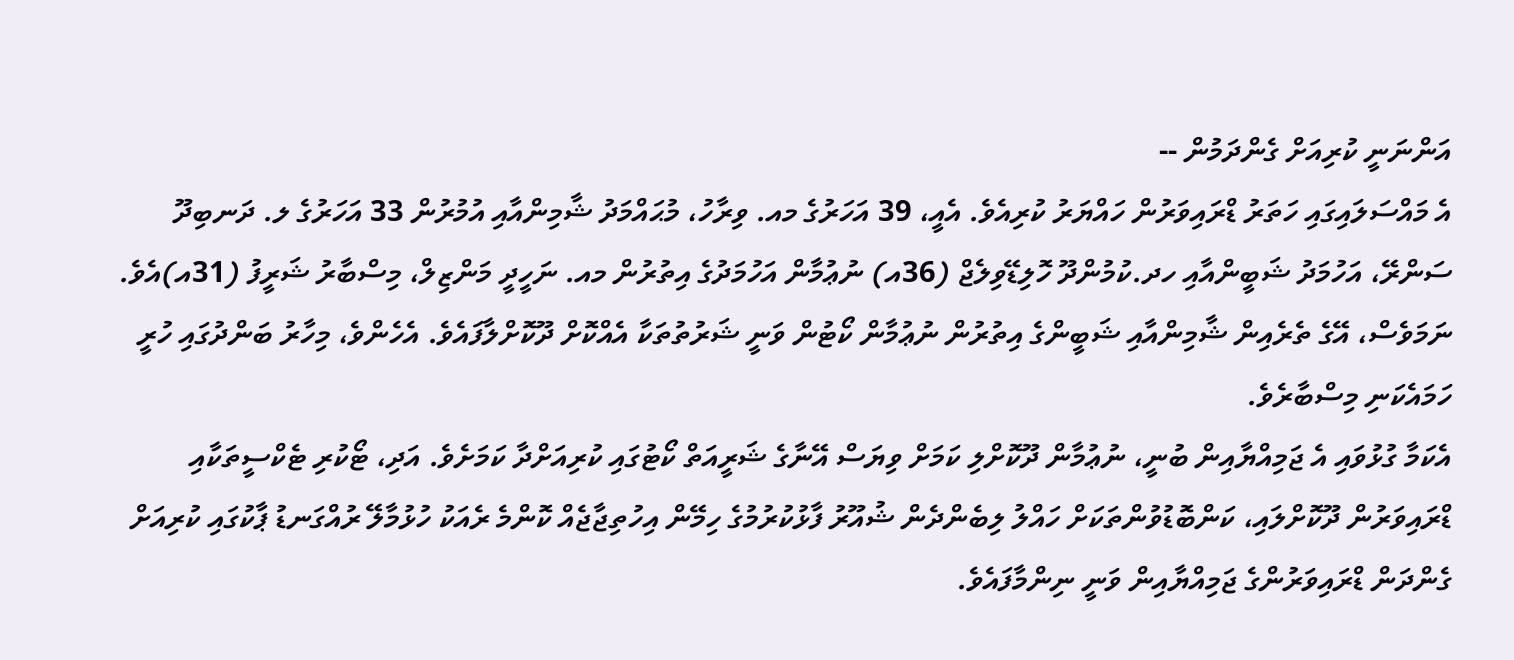އަންނަނީ ކުރިއަށް ގެންދަމުން --
އެ މައްސަލައިގައި ހަތަރު ޑްރައިވަރުން ހައްޔަރު ކުރިއެވެ. އެއީ، 39 އަހަރުގެ މއ. ވިރާހު، މުޙައްމަދު ޝާމިންއާއި އުމުރުން 33 އަހަރުގެ ލ. ދަނބިދޫ ސަންރޭ، އަހުމަދު ޝަބީންއާއި ހދ.ކުމުންދޫ ހޮލިޑޭވިލެޖް (36އ) ނުޢުމާން އަހުމަދުގެ އިތުރުން މއ. ނަހީދީ މަންޒިލް، މިސްބާރު ޝަރީފު (31އ)އެވެ.
ނަމަވެސް، އޭގެ ތެރެއިން ޝާމިންއާއި ޝަބީންގެ އިތުރުން ނުޢުމާން ކޯޓުން ވަނީ ޝަރުތުތަކާ އެއްކޮށް ދޫކޮށްލާފައެވެ. އެހެންވެ، މިހާރު ބަންދުގައި ހުރީ ހަމައެކަނި މިސްބާރެވެ.
އެކަމާ ގުޅުވައި އެ ޖަމިއްޔާއިން ބުނީ، ނުޢުމާން ދޫކޮށްލި ކަމަށް ވިޔަސް އޭނާގެ ޝަރީއަތް ކޯޓުގައި ކުރިއަށްދާ ކަމަށެވެ. އަދި، ޓޯކުރި ޓެކްސީތަކާއި ޑްރައިވަރުން ދޫކޮށްލައި، ކަންބޮޑުވުންތަކަށް ހައްލު ލިބެންދެން ޝުއޫރު ފާޅުކުރުމުގެ ހިމޭން އިހުތިޖާޖެއް ކޮންމެ ރެއަކު ހުޅުމާލޭ ރުއްގަނޑު ޕާކުގައި ކުރިއަށް ގެންދަން ޑްރައިވަރުންގެ ޖަމިއްޔާއިން ވަނީ ނިންމާފައެވެ.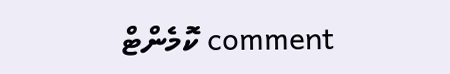comment ކޮމެންޓް